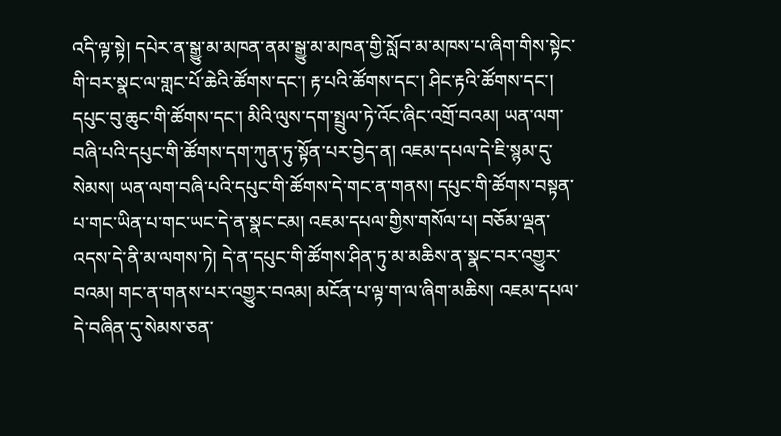འདི་ལྟ་སྟེ། དཔེར་ན་སྒྱུ་མ་མཁན་ནམ་སྒྱུ་མ་མཁན་གྱི་སློབ་མ་མཁས་པ་ཞིག་གིས་སྟེང་གི་བར་སྣང་ལ་གླང་པོ་ཆེའི་ཚོགས་དང་། རྟ་པའི་ཚོགས་དང་། ཤིང་རྟའི་ཚོགས་དང་། དཔུང་བུ་ཆུང་གི་ཚོགས་དང་། མིའི་ལུས་དག་སྤྲུལ་ཏེ་འོང་ཞིང་འགྲོ་བའམ། ཡན་ལག་བཞི་པའི་དཔུང་གི་ཚོགས་དག་ཀུན་ཏུ་སྟོན་པར་བྱེད་ན། འཇམ་དཔལ་དེ་ཇི་སྙམ་དུ་སེམས། ཡན་ལག་བཞི་པའི་དཔུང་གི་ཚོགས་དེ་གང་ན་གནས། དཔུང་གི་ཚོགས་བསྟན་པ་གང་ཡིན་པ་གང་ཡང་དེ་ན་སྣང་ངམ། འཇམ་དཔལ་གྱིས་གསོལ་པ། བཅོམ་ལྡན་འདས་དེ་ནི་མ་ལགས་ཏེ། དེ་ན་དཔུང་གི་ཚོགས་ཤིན་ཏུ་མ་མཆིས་ན་སྣང་བར་འགྱུར་བའམ། གང་ན་གནས་པར་འགྱུར་བའམ། མངོན་པ་ལྟ་ག་ལ་ཞིག་མཆིས། འཇམ་དཔལ་དེ་བཞིན་དུ་སེམས་ཅན་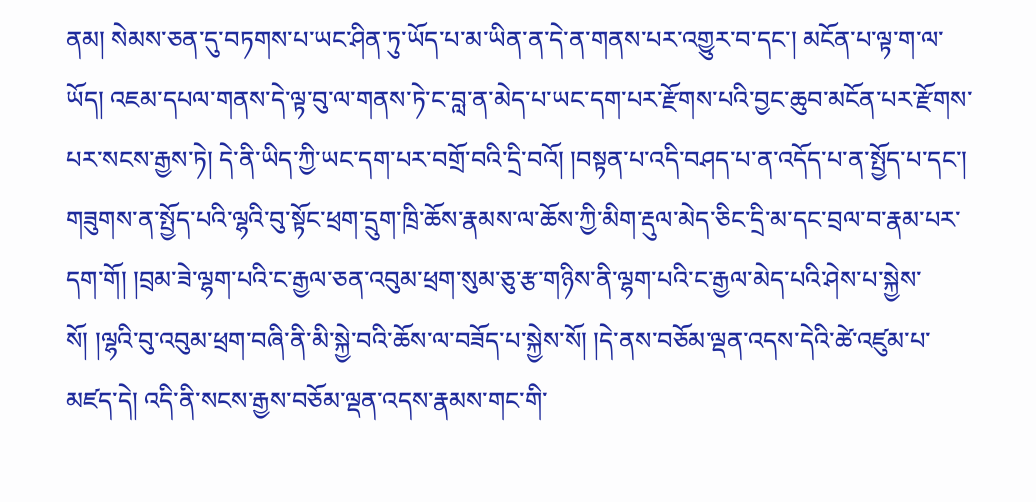ནམ། སེམས་ཅན་དུ་བཏགས་པ་ཡང་ཤིན་ཏུ་ཡོད་པ་མ་ཡིན་ན་དེ་ན་གནས་པར་འགྱུར་བ་དང་། མངོན་པ་ལྟ་ག་ལ་ཡོད། འཇམ་དཔལ་གནས་དེ་ལྟ་བུ་ལ་གནས་ཏེ་ང་བླ་ན་མེད་པ་ཡང་དག་པར་རྫོགས་པའི་བྱང་ཆུབ་མངོན་པར་རྫོགས་པར་སངས་རྒྱས་ཏེ། དེ་ནི་ཡིད་ཀྱི་ཡང་དག་པར་བགྲོ་བའི་དྲི་བའོ། །བསྟན་པ་འདི་བཤད་པ་ན་འདོད་པ་ན་སྤྱོད་པ་དང་། གཟུགས་ན་སྤྱོད་པའི་ལྷའི་བུ་སྟོང་ཕྲག་དྲུག་ཁྲི་ཆོས་རྣམས་ལ་ཆོས་ཀྱི་མིག་རྡུལ་མེད་ཅིང་དྲི་མ་དང་བྲལ་བ་རྣམ་པར་དག་གོ། །བྲམ་ཟེ་ལྷག་པའི་ང་རྒྱལ་ཅན་འབུམ་ཕྲག་སུམ་ཅུ་རྩ་གཉིས་ནི་ལྷག་པའི་ང་རྒྱལ་མེད་པའི་ཤེས་པ་སྐྱེས་སོ། །ལྷའི་བུ་འབུམ་ཕྲག་བཞི་ནི་མི་སྐྱེ་བའི་ཆོས་ལ་བཟོད་པ་སྐྱེས་སོ། །དེ་ནས་བཅོམ་ལྡན་འདས་དེའི་ཚེ་འཛུམ་པ་མཛད་དེ། འདི་ནི་སངས་རྒྱས་བཅོམ་ལྡན་འདས་རྣམས་གང་གི་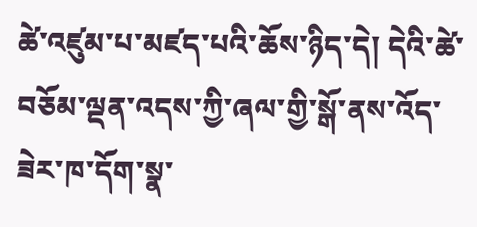ཚེ་འཛུམ་པ་མཛད་པའི་ཆོས་ཉིད་དེ། དེའི་ཚེ་བཅོམ་ལྡན་འདས་ཀྱི་ཞལ་གྱི་སྒོ་ནས་འོད་ཟེར་ཁ་དོག་སྣ་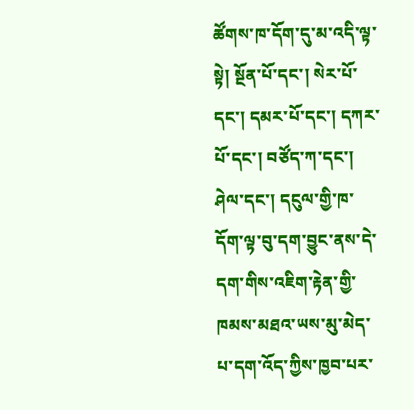ཚོགས་ཁ་དོག་དུ་མ་འདི་ལྟ་སྟེ། སྔོན་པོ་དང་། སེར་པོ་དང་། དམར་པོ་དང་། དཀར་པོ་དང་། བཙོད་ཀ་དང་། ཤེལ་དང་། དངུལ་གྱི་ཁ་དོག་ལྟ་བུ་དག་བྱུང་ནས་དེ་དག་གིས་འཇིག་རྟེན་གྱི་ཁམས་མཐའ་ཡས་མུ་མེད་པ་དག་འོད་ཀྱིས་ཁྱབ་པར་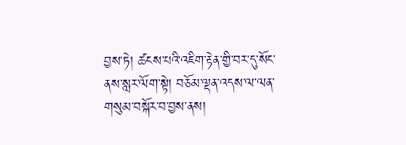བྱས་ཏེ། ཚངས་པའི་འཇིག་རྟེན་གྱི་བར་དུ་སོང་ནས་སླར་ལོག་སྟེ། བཅོམ་ལྡན་འདས་ལ་ལན་གསུམ་བསྐོར་བ་བྱས་ནས།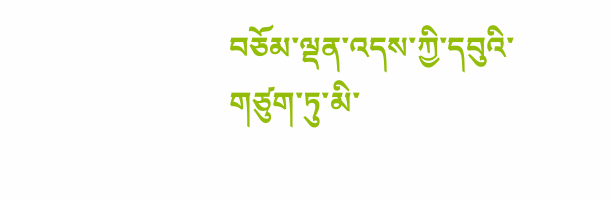བཅོམ་ལྡན་འདས་ཀྱི་དབུའི་གཙུག་ཏུ་མི་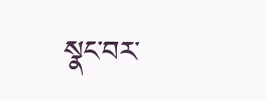སྣང་བར་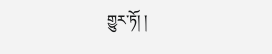གྱུར་ཏོ། །